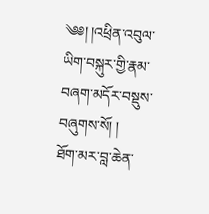༄༅། །འཕྲིན་འབུལ་ཡིག་བསྐུར་གྱི་རྣམ་བཞག་མདོར་བསྡུས་བཞུགས་སོ། །
ཐོག་མར་བླ་ཆེན་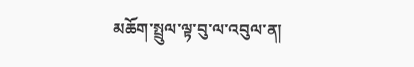མཆོག་སྤྲུལ་ལྟ་བུ་ལ་འབུལ་ན།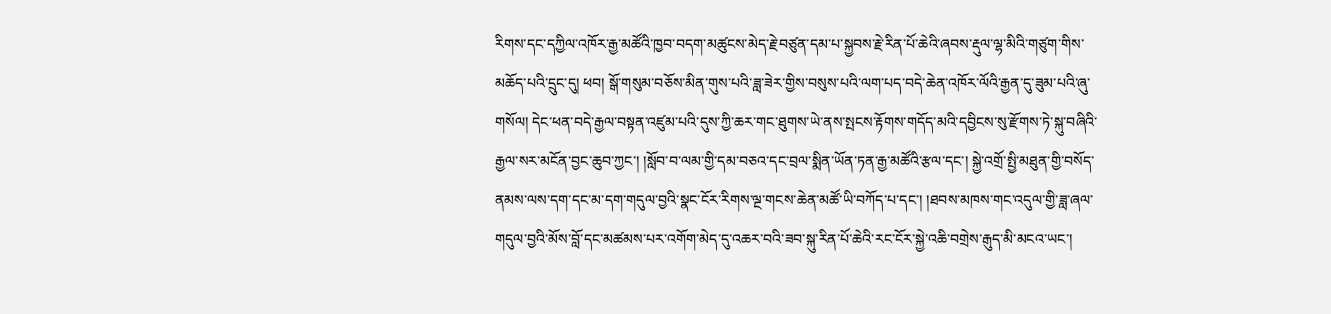རིགས་དང་དཀྱིལ་འཁོར་རྒྱ་མཚོའི་ཁྱབ་བདག་མཚུངས་མེད་རྗེ་བཙུན་དམ་པ་སྐྱབས་རྗེ་རིན་པོ་ཆེའི་ཞབས་རྡུལ་ལྷ་མིའི་གཙུག་གིས་མཆོད་པའི་དྲུང་དུ། ཕབ། སྒོ་གསུམ་བཅོས་མིན་གུས་པའི་ཟླ་ཟེར་གྱིས་བསུས་པའི་ལག་པད་བདེ་ཆེན་འཁོར་ལོའི་རྒྱན་དུ་ཟུམ་པའི་ཞུ་གསོལ། དེང་ཕན་བདེ་རྒྱལ་བསྟན་འཛུམ་པའི་དུས་ཀྱི་ཆར་གང་ཐུགས་ཡེ་ནས་སྤངས་རྟོགས་གདོད་མའི་དབྱིངས་སུ་རྫོགས་ཏེ་སྐུ་བཞིའི་རྒྱལ་སར་མངོན་བྱང་ཆུབ་ཀྱང་། །སློབ་བ་ལམ་གྱི་དམ་བཅའ་དང་བྲལ་སྨིན་ཡོན་ཏན་རྒྱ་མཚོའི་རྩལ་དང་། སྐྱེ་འགྲོ་སྤྱི་མཐུན་གྱི་བསོད་ནམས་ལས་དག་དང་མ་དག་གདུལ་བྱའི་སྣང་ངོར་རིགས་ལྔ་གངས་ཆེན་མཚོ་ཡི་བཀོད་པ་དང་། །ཐབས་མཁས་གང་འདུལ་གྱི་ཟླ་ཞལ་གདུལ་བྱའི་མོས་བློ་དང་མཚམས་པར་འགོག་མེད་དུ་འཆར་བའི་ཟབ་སྐུ་རིན་པོ་ཆེའི་རང་ངོར་སྐྱེ་འཆི་བགྲེས་རྒུད་མི་མངའ་ཡང་།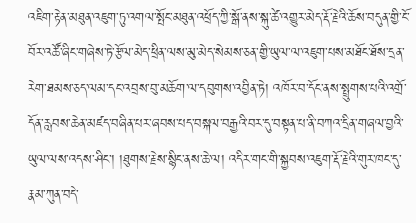འཇིག་རྟེན་མཐུན་འཇུག་ཏུ་འགལ་སྤོང་མཐུན་འཕྲོད་ཀྱི་སྒོ་ནས་སྐུ་ཚེ་འགྱུར་མེད་རྡོ་རྗེའི་ཆོས་བདུན་གྱི་ངོ་བོར་འཚོ་ཞིང་གཞེས་ཏེ་རྩོལ་མེད་ཕྲིན་ལས་མུ་མེད་སེམས་ཅན་གྱི་ཡུལ་ལ་འཇུག་པས་མཐོང་ཐོས་དྲན་རེག་ཐམས་ཅད་ལམ་དང་འབྲས་བུ་མཆོག་ལ་དབུགས་འབྱིན་ཏེ། འཁོར་བ་དོང་ནས་སྤྲུགས་པའི་འགྲོ་དོན་རླབས་ཆེན་མཛད་བཞིན་པར་ཞབས་པད་བསྐལ་བརྒྱའི་བར་དུ་བསྟན་པ་ནི་བཀའ་དྲིན་གཞལ་བྱའི་ཡུལ་ལས་འདས་ཤིང་། །ཐུགས་རྗེས་སྙིང་ནས་ཆེ་ལ། འདིར་གང་གི་སྐྱབས་འཇུག་རྡོ་རྗེའི་གུར་ཁང་དུ་རྣམ་ཀུན་བདེ་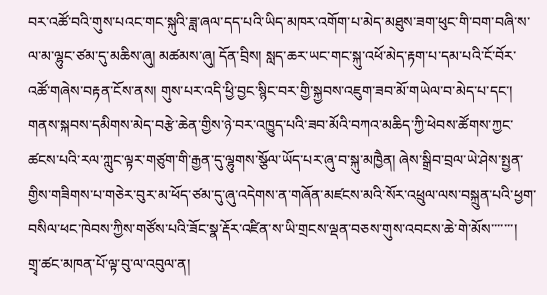བར་འཚོ་བའི་གུས་པའང་གང་སྐུའི་ཟླ་ཞལ་དད་པའི་ཡིད་མཁར་འགོག་པ་མེད་མཐུས་ཟག་ཕུང་གི་བག་བཞི་ས་ལ་མ་ལྷུང་ཙམ་དུ་མཆིས་ཞུ། མཚམས་ཞུ། དོན་བྲིས། སླད་ཆར་ཡང་གང་སྐུ་འཕོ་མེད་རྟག་པ་དམ་པའི་ངོ་བོར་འཚོ་གཞེས་བརྟན་ངོས་ནས། གུས་པར་འདི་ཕྱི་བྱང་སྙིང་བར་གྱི་སྐྱབས་འཇུག་ཟབ་མོ་གཡེལ་བ་མེད་པ་དང་། གནས་སྐབས་དམིགས་མེད་བརྩེ་ཆེན་གྱིས་ཉེ་བར་འཁྱུད་པའི་ཟབ་མོའི་བཀའ་མཆིད་ཀྱི་ཕེབས་ཚོགས་ཀྱང་ཚངས་པའི་རལ་ཀླུང་ལྟར་གཙུག་གི་རྒྱན་དུ་ལྷུགས་སྩོལ་ཡོད་པར་ཞུ་བ་སྐུ་མཁྱཻན། ཞེས་སྒྲིབ་བྲལ་ཡེ་ཤེས་སྤྱན་གྱིས་གཟིགས་པ་གཅེར་བུར་མ་ཕོད་ཙམ་དུ་ཞུ་འདེགས་ན་གཞོན་མཛངས་མའི་སོར་འཕྲུལ་ལས་བསྐྲུན་པའི་ཕྱག་བསིལ་ཕང་ཁེབས་ཀྱིས་གཙོས་པའི་ཟོང་སྣ་རྡོར་འཛིན་ས་ཡི་གྲངས་ལྡན་བཅས་གུས་འབངས་ཆེ་གེ་མོས་་་་་་་།
གྲྭ་ཚང་མཁན་པོ་ལྟ་བུ་ལ་འབུལ་ན།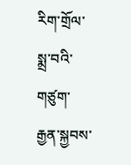རིག་གྲོལ་སྨྲ་བའི་གཙུག་རྒྱན་སྐྱབས་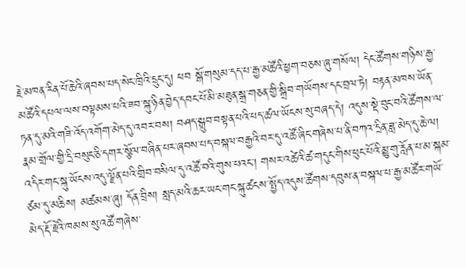རྗེ་མཁན་རིན་པོ་ཆེའི་ཞབས་པད་སེང་ཁྲིའི་དྲུང་དུ། ཕབ སྒོ་གསུམ་དད་པ་རྒྱ་མཚོའི་ཕྱག་བཅས་ཞུ་གསོལ། དེང་ཚོགས་གཉིས་རྒྱ་མཚོའི་དཔལ་ལས་བལྟམས་པའི་ཟབ་སྐུ་ཉིན་བྱེད་དབང་པོ་མི་མཐུན་སྒྲ་གཅན་གྱི་སྒྲིབ་གཡོགས་དང་བྲལ་ཏེ། བརྟན་མཁས་ཡོན་ཏན་དུ་མའི་གཟི་འོད་འགོག་མེད་དུ་འབར་བས། བཤད་སྒྲུབ་བསྟན་པའི་པད་ཚལ་ཡོངས་སུ་བཞད་དེ། འདུས་སྡེ་བུང་བའི་ཚོགས་ལ་རྣམ་གྲོལ་གྱི་དྲི་བསུང་ཅི་དགར་སྩོལ་བཞིན་པར་ཞབས་པད་བསྐལ་བརྒྱའི་བར་དུ་འཚོ་ཞིང་གཞེས་པ་ནི་བཀའ་དྲིན་ཟླ་མེད་དུ་ཆེ་ལ། འདིར་གང་སྐུ་ཡོངས་འདུ་ལྗོན་པའི་གྲིབ་བསིལ་དུ་འཚོ་བའི་གུས་པའང་། གསར་འཚེའི་ཚ་གདུང་གིས་ཕུང་པོའི་མྱུ་གུ་རློན་པ་མ་སྐམ་ཙམ་དུ་མཆིས། མཚམས་ཞུ། དོན་བྲིས། སླད་མའི་ཆར་ཡང་གང་སྐུ་ཚངས་སྤྱོད་འདུས་ཚོགས་དབུས་ན་བསྐལ་པ་རྒྱ་མཚོར་གཡོ་མེད་རྡོ་རྗེའི་ཁམས་སུ་འཚོ་གཞེས་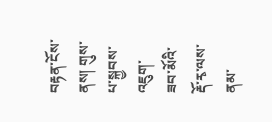བརྟན་ངོས་ནས། གུས་པ་སྐྱབས་འཇུག་ཟབ་མོའི་རྡོ་རྭ་ལས་ནམ་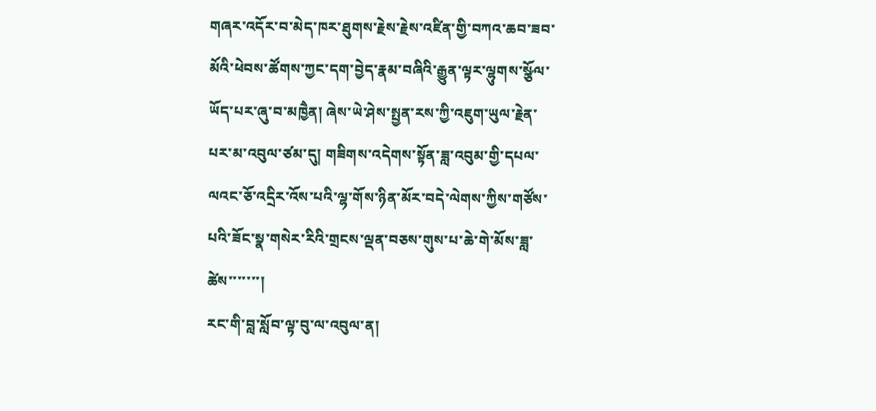གཞར་འདོར་བ་མེད་ཁར་ཐུགས་རྗེས་རྗེས་འཛིན་གྱི་བཀའ་ཆབ་ཟབ་མོའི་ཕེབས་ཚོགས་ཀྱང་དག་བྱེད་རྣམ་བཞིའི་རྒྱུན་ལྟར་ལྷུགས་སྩོལ་ཡོད་པར་ཞུ་བ་མཁྱཻན། ཞེས་ཡེ་ཤེས་སྤྱན་རས་ཀྱི་འཇུག་ཡུལ་རྗེན་པར་མ་འབུལ་ཙམ་དུ། གཟིགས་འདེགས་སྟོན་ཟླ་འབུམ་གྱི་དཔལ་ལའང་ཅོ་འདྲིར་འོས་པའི་ལྷ་གོས་ཉིན་མོར་བདེ་ལེགས་ཀྱིས་གཙོས་པའི་ཟོང་སྣ་གསེར་རིའི་གྲངས་ལྡན་བཅས་གུས་པ་ཆེ་གེ་མོས་ཟླ་ཚེས་་་་་་་།
རང་གི་བླ་སློབ་ལྟ་བུ་ལ་འབུལ་ན།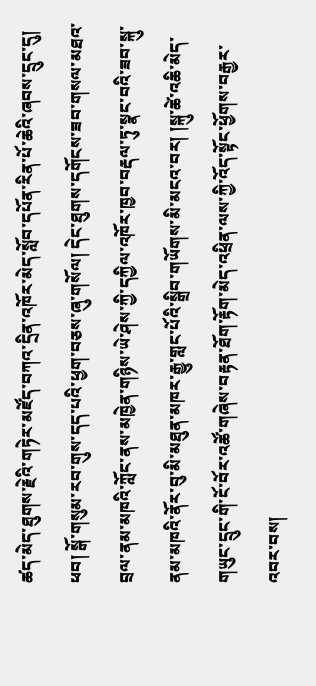ཚད་མེད་ཐུགས་རྗེའི་གཏེར་མཛོད་བཀའ་དྲིན་འཁོར་མེད་སློབ་དཔོན་རིན་པོ་ཆེའི་ཞབས་དྲུང་དུ། ཕབ། སྒོ་གསུམ་རབ་གུས་དད་པའི་ཕྱག་བཅས་ཞུ་གསོལ། དེང་ཐུགས་དགོངས་ཟབ་གསལ་མཐའ་བྲལ་ནམ་མཁའི་ཀློང་ནས་མཁྱེན་གཉིས་ཡེ་ཤེས་ཀྱི་དཀྱིལ་འཁོར་ཁྱབ་བརྡལ་ཏུ་སྣང་བའི་ཟབ་སྐུ་ནམ་མཁའི་ནོར་བུ་མི་མཐུན་མཁར་རྒྱུ་གླང་པོའི་སྒྲིབ་གཡོགས་མི་མངའ་བར། །སྐུ་ཚེ་འཆི་མེད་གཡུང་དྲུང་གི་ངོ་བོར་འཚོ་གཞེས་བརྟན་ཐོག་རྟོག་མེད་འཕྲིན་ལས་ཀྱི་འོད་སྟོང་ཕྱོགས་བརྒྱར་འབར་བས།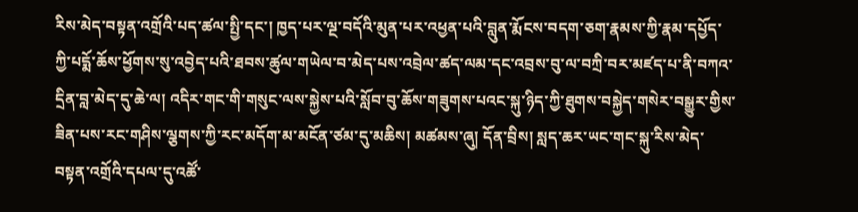རིས་མེད་བསྟན་འགྲོའི་པད་ཚལ་སྤྱི་དང་། ཁྱད་པར་ལྔ་བདོའི་མུན་པར་འཕྱན་པའི་བླུན་རྨོངས་བདག་ཅག་རྣམས་ཀྱི་རྣམ་དཔྱོད་ཀྱི་པདྨོ་ཆོས་ཕྱོགས་སུ་འབྱེད་པའི་ཐབས་ཚུལ་གཡེལ་བ་མེད་པས་འབྲེལ་ཚད་ལམ་དང་འབྲས་བུ་ལ་བཀྲི་བར་མཛད་པ་ནི་བཀའ་དྲིན་བླ་མེད་དུ་ཆེ་ལ། འདིར་གང་གི་གསུང་ལས་སྐྱེས་པའི་སློབ་བུ་ཆོས་གཟུགས་པའང་སྐུ་ཉིད་ཀྱི་ཐུགས་བསྐྱེད་གསེར་བསྒྱུར་གྱིས་ཟིན་པས་རང་གཤིས་ལྕགས་ཀྱི་རང་མདོག་མ་མངོན་ཙམ་དུ་མཆིས། མཚམས་ཞུ། དོན་བྲིས། སླད་ཆར་ཡང་གང་སྐུ་རིས་མེད་བསྟན་འགྲོའི་དཔལ་དུ་འཚོ་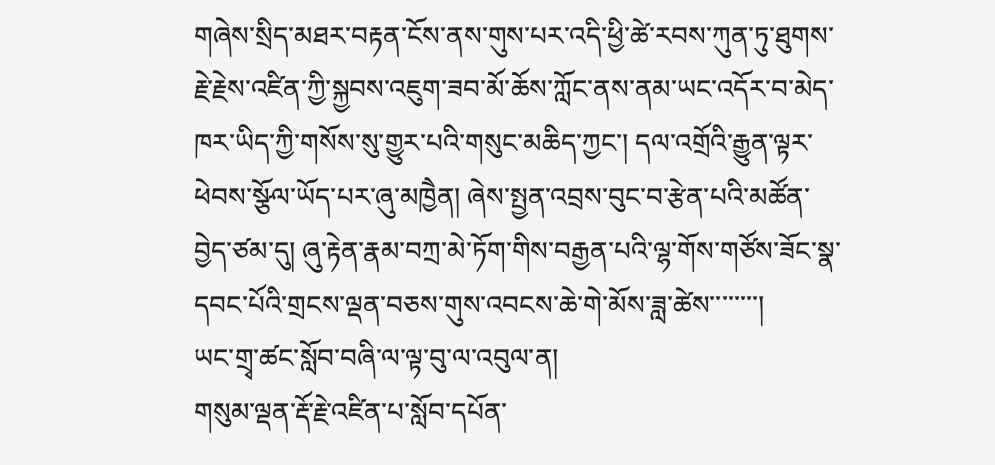གཞེས་སྲིད་མཐར་བརྟན་ངོས་ནས་གུས་པར་འདི་ཕྱི་ཚེ་རབས་ཀུན་ཏུ་ཐུགས་རྗེ་རྗེས་འཛིན་ཀྱི་སྐྱབས་འཇུག་ཟབ་མོ་ཆོས་ཀློང་ནས་ནམ་ཡང་འདོར་བ་མེད་ཁར་ཡིད་ཀྱི་གསོས་སུ་གྱུར་པའི་གསུང་མཆིད་ཀྱང་། དལ་འགྲོའི་རྒྱུན་ལྟར་ཕེབས་སྩོལ་ཡོད་པར་ཞུ་མཁྱཻན། ཞེས་སྤྱན་འབྲས་བུང་བ་རྩེན་པའི་མཚོན་བྱེད་ཙམ་དུ། ཞུ་རྟེན་རྣམ་བཀྲ་མེ་ཏོག་གིས་བརྒྱན་པའི་ལྷ་གོས་གཙོས་ཟོང་སྣ་དབང་པོའི་གྲངས་ལྡན་བཅས་གུས་འབངས་ཆེ་གེ་མོས་ཟླ་ཚེས་་་་་་་་།
ཡང་གྲྭ་ཚང་སློབ་བཞི་ལ་ལྟ་བུ་ལ་འབུལ་ན།
གསུམ་ལྡན་རྡོ་རྗེ་འཛིན་པ་སློབ་དཔོན་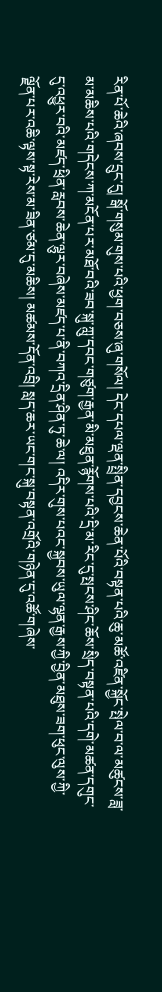རིན་པོ་ཆེའི་ཞབས་དྲུང་དུ། སྒོ་གསུམ་གུས་པའི་ཕྱག་བཅས་ཞུ་གསོལ། དེང་དཔལ་ལྡན་སྤྲིན་དབྱངས་ཆེན་པོའི་བསྟན་པའི་ཆུ་མཚོ་འཛིན་སྐྱོང་སྤེལ་བ་ལ་མཚུངས་ཟླ་མ་མཆིས་པའི་གདེངས་ཀ་མངོན་པར་མཐོ་བའི་ཟབ་སྐུ་ཀླུ་དབང་གཙུག་རྒྱན་མི་མཐུན་རྙོགས་པའི་དྲི་མ་རིང་དུ་སྤངས་ཤིང་ཆོས་སྲིད་བསྟན་པའི་དགེ་མཚན་དགུང་དུ་འཕྱུར་བའི་མཛད་ཕྲིན་རླབས་ཆེན་ལྷུར་བཞེས་མཛད་པ་ནི་བཀའ་དྲིན་ཤིན་ཏུ་ཆེ་ལ། འདིར་གུས་པའང་སྐྱབས་ཡུལ་ལྷན་རྒྱས་ཀྱི་བྱིན་མཐུས་ཟག་ཕུང་ལུས་ཀྱི་ལྗོན་པར་འཆི་ལྟས་སྟ་རེས་མ་ཟིན་ཙམ་དུ་མཆིས། མཚམས་དོན་འབྲི། སླད་ཆར་ཡང་གང་སྐུ་བསྟན་འགྲོའི་གཉེན་དུ་འཚོ་གཞེས་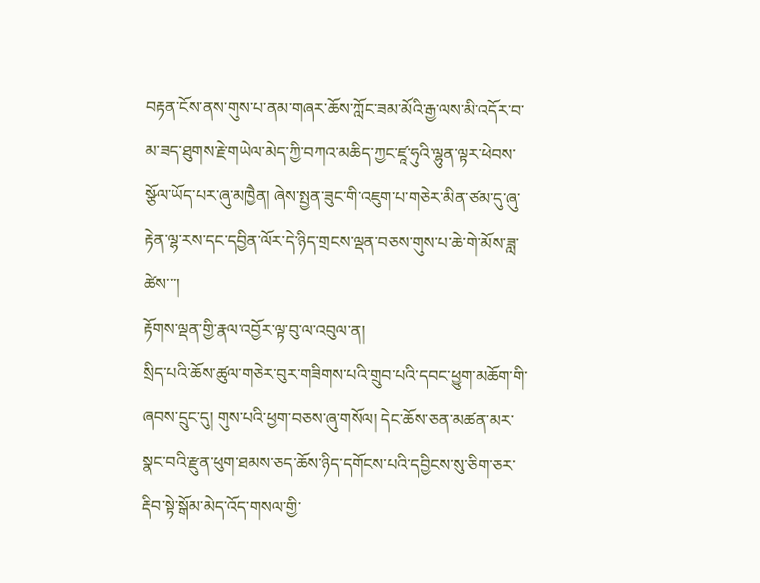བརྟན་ངོས་ནས་གུས་པ་ནམ་གཞར་ཆོས་ཀློང་ཟམ་མོའི་རྒྱ་ལས་མི་འདོར་བ་མ་ཟད་ཐུགས་རྗེ་གཡེལ་མེད་ཀྱི་བཀའ་མཆིད་ཀྱང་ཛཱ་ཧུའི་ལྷུན་ལྟར་ཕེབས་སྩོལ་ཡོད་པར་ཞུ་མཁྱཻན། ཞེས་སྤྱན་ཟུང་གི་འཇུག་པ་གཅེར་མིན་ཙམ་དུ་ཞུ་རྟེན་ལྷ་རས་དང་དབྱིན་ལོར་དེ་ཉིད་གྲངས་ལྡན་བཅས་གུས་པ་ཆེ་གེ་མོས་ཟླ་ཚེས་་་།
རྟོགས་ལྡན་གྱི་རྣལ་འབྱོར་ལྟ་བུ་ལ་འབུལ་ན།
སྲིད་པའི་ཆོས་ཚུལ་གཅེར་བུར་གཟིགས་པའི་གྲུབ་པའི་དབང་ཕྱུག་མཆོག་གི་ཞབས་དྲུང་དུ། གུས་པའི་ཕྱག་བཅས་ཞུ་གསོལ། དེང་ཆོས་ཅན་མཚན་མར་སྣང་བའི་རྫུན་ཕུག་ཐམས་ཅད་ཆོས་ཉིད་དགོངས་པའི་དབྱིངས་སུ་ཅིག་ཅར་རྡིབ་སྟེ་སྒོམ་མེད་འོད་གསལ་གྱི་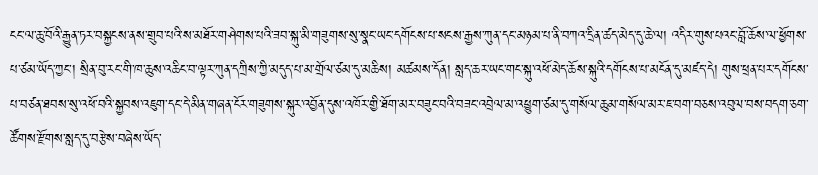ངང་ལ་ཆུ་བོའི་རྒྱུན་ཏར་བསྐྱངས་ནས་གྲུབ་པའི་ས་མཐོར་གཤེགས་པའི་ཟབ་སྐུ་མི་གཟུགས་སུ་སྣང་ཡང་དགོངས་པ་སངས་རྒྱས་ཀུན་དང་མཉམ་པ་ནི་བཀའ་དྲིན་ཚད་མེད་དུ་ཆེ་ལ། འདིར་གུས་པའང་བློ་ཆོས་ལ་ཕྱོགས་པ་ཙམ་ཡོད་ཀྱང་། སྲིན་བུ་རང་གི་ཁ་ཆུས་འཆིང་བ་ལྟར་ཀུན་དཀྲིས་ཀྱི་མདུད་པ་མ་གྲོལ་ཙམ་དུ་མཆིས། མཚམས་དོན། སླད་ཆར་ཡང་གང་སྐུ་འཕོ་མེད་ཆོས་སྐུའི་དགོངས་པ་མངོན་དུ་མཛད་དེ། གུས་ཕྲན་པར་དགོངས་པ་བཙན་ཐབས་སུ་འཕོ་བའི་སྐྱབས་འཇུག་དང་དེ་མིན་གཞན་ངོར་གཟུགས་སྐུར་འབྱོན་དུས་འཁོར་གྱི་ཐོག་མར་བཟུང་བའི་བཟང་འབྲེལ་མ་འཕྱུག་ཙམ་དུ་གསོལ་ཆུམ་གསོལ་མར་ཇ་བག་བཅས་འབུལ་བས་བདག་ཅག་ཚོགས་རྫོགས་སླད་དུ་བརྩེས་བཞེས་ཡོད་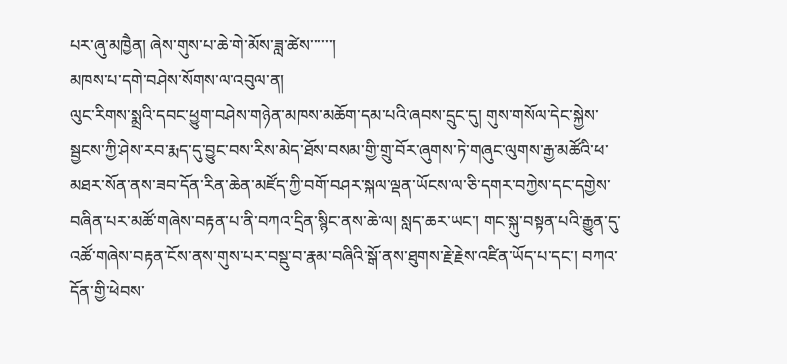པར་ཞུ་མཁྱཻན། ཞེས་གུས་པ་ཆེ་གེ་མོས་ཟླ་ཚེས་་་་་་།
མཁས་པ་དགེ་བཤེས་སོགས་ལ་འབུལ་ན།
ལུང་རིགས་སྨྲའི་དབང་ཕྱུག་བཤེས་གཉེན་མཁས་མཆོག་དམ་པའི་ཞབས་དྲུང་དུ། གུས་གསོལ་དེང་སྐྱེས་སྦྱངས་ཀྱི་ཤེས་རབ་རྨད་དུ་བྱུང་བས་རིས་མེད་ཐོས་བསམ་གྱི་གྲུ་བོར་ཞུགས་ཏེ་གཞུང་ལུགས་རྒྱ་མཚོའི་ཕ་མཐར་སོན་ནས་ཟབ་དོན་རིན་ཆེན་མཛོད་ཀྱི་བགོ་བཤར་སྐལ་ལྡན་ཡོངས་ལ་ཅི་དགར་བཀྱེས་དང་དགྱེས་བཞིན་པར་མཚོ་གཞེས་བརྟན་པ་ནི་བཀའ་དྲིན་སྙིང་ནས་ཆེ་ལ། སླད་ཆར་ཡང་། གང་སྐུ་བསྟན་པའི་རྒྱུན་དུ་འཚོ་གཞེས་བརྟན་ངོས་ནས་གུས་པར་བསྡུ་བ་རྣམ་བཞིའི་སྒོ་ནས་ཐུགས་རྗེ་རྗེས་འཛིན་ཡོད་པ་དང་། བཀའ་དོན་གྱི་ཕེབས་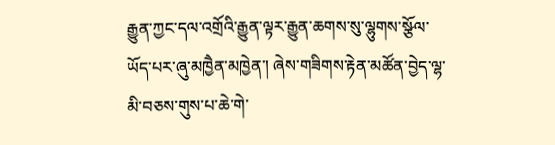རྒྱུན་ཀྱང་དལ་འགྲོའི་རྒྱུན་ལྟར་རྒྱུན་ཆགས་སུ་ལྷུགས་སྩོལ་ཡོད་པར་ཞུ་མཁྱཻན་མཁྱེན་། ཞེས་གཟིགས་རྟེན་མཚོན་བྱེད་ལྷ་མི་བཅས་གུས་པ་ཆེ་གེ་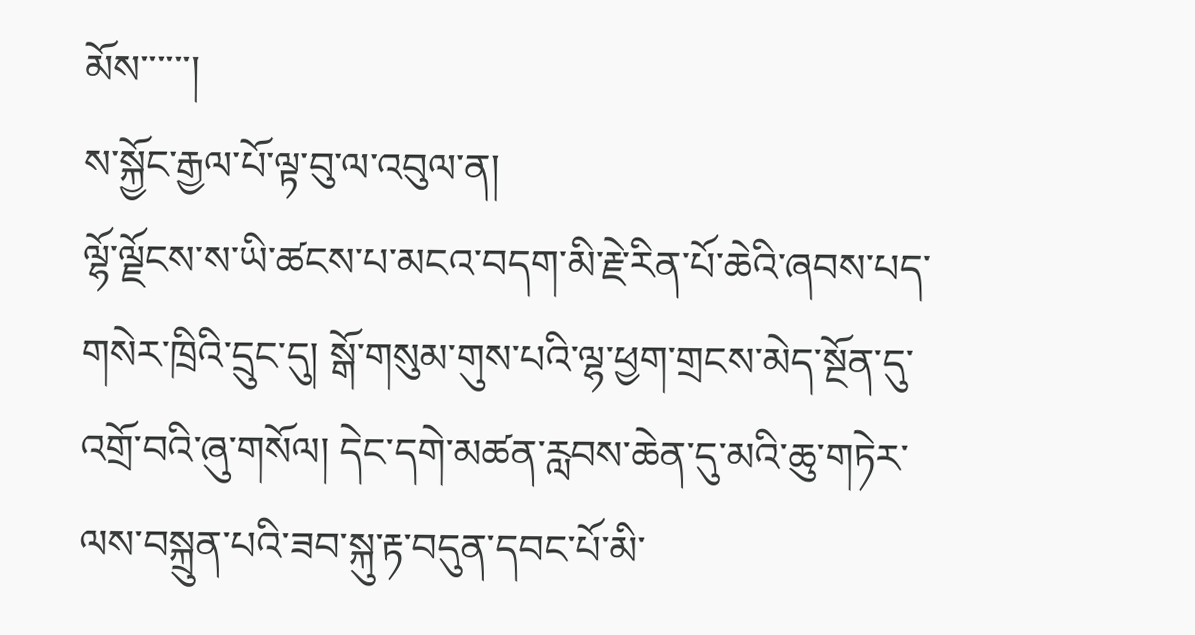མོས་་་་་་།
ས་སྐྱོང་རྒྱལ་པོ་ལྟ་བུ་ལ་འབུལ་ན།
ལྷོ་ལྗོངས་ས་ཡི་ཚངས་པ་མངའ་བདག་མི་རྗེ་རིན་པོ་ཆེའི་ཞབས་པད་གསེར་ཁྲིའི་དྲུང་དུ། སྒོ་གསུམ་གུས་པའི་ལྷ་ཕྱག་གྲངས་མེད་སྔོན་དུ་འགྲོ་བའི་ཞུ་གསོལ། དེང་དགེ་མཚན་རླབས་ཆེན་དུ་མའི་ཆུ་གཏེར་ལས་བསྐྲུན་པའི་ཟབ་སྐུ་རྟ་བདུན་དབང་པོ་མི་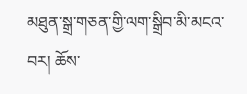མཐུན་སྒྲ་གཅན་གྱི་ལག་སྒྲིབ་མི་མངའ་བར། ཆོས་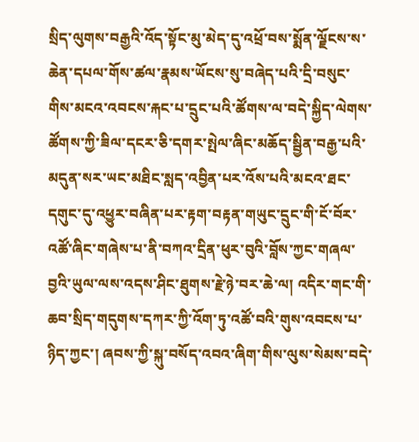སྲིད་ལུགས་བརྒྱའི་འོད་སྟོང་མུ་མེད་དུ་འཕྲོ་བས་སྨོན་ལྗོངས་ས་ཆེན་དཔལ་གོས་ཚལ་རྣམས་ཡོངས་སུ་བཞེད་པའི་དྲི་བསུང་གིས་མངའ་འབངས་རྐང་པ་དྲུང་པའི་ཚོགས་ལ་བདེ་སྐྱིད་ལེགས་ཚོགས་ཀྱི་ཟིལ་དངར་ཅི་དགར་སྤེལ་ཞིང་མཆོད་སྦྱིན་བརྒྱ་པའི་མདུན་སར་ཡང་མཐིང་སླད་འབྱིན་པར་འོས་པའི་མངའ་ཐང་དགུང་དུ་འཕྱུར་བཞིན་པར་རྟག་བརྟན་གཡུང་དྲུང་གི་ངོ་བོར་འཚོ་ཞིང་གཞེས་པ་ནི་བཀའ་དྲིན་ཕུར་བུའི་བློས་ཀྱང་གཞལ་བྱའི་ཡུལ་ལས་འདས་ཤིང་ཐུགས་རྗེ་ཉེ་བར་ཆེ་ལ། འདིར་གང་གི་ཆབ་སྲིད་གདུགས་དཀར་ཀྱི་འོག་ཏུ་འཚོ་བའི་གུས་འབངས་པ་ཉིད་ཀྱང་། ཞབས་ཀྱི་སྐུ་བསོད་འབའ་ཞིག་གིས་ལུས་སེམས་བདེ་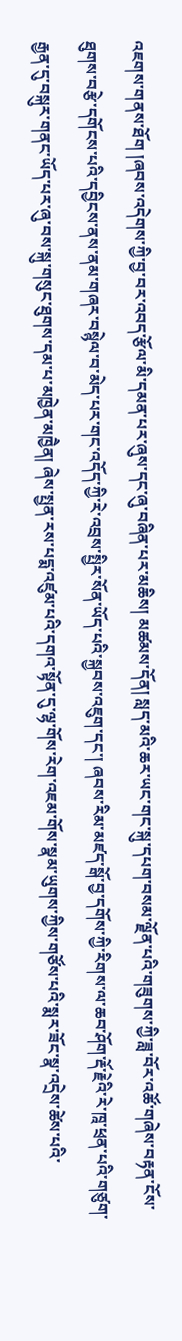འཇགས་གནས་ཐོག །ཞབས་འདེགས་ཀྱི་བྱ་བར་འབད་རྩོལ་མི་དམན་པར་ཞུས་དང་ཞུ་བཞིན་པར་མཆིས། མཚམས་དོན། སླད་མའི་ཆར་ཡང་གང་སྐུ་དཔག་བསམ་ལྗོན་པའི་གཟུགས་ཀྱི་ཟླ་བོར་འཚོ་གཞེས་བརྟན་ངོས་ཐུགས་བརྩེ་དགོངས་པའི་དབྱིངས་ནས་ནམ་གཞར་བསྙེལ་བ་མེད་པར་གང་འདོད་ཀྱི་རེ་འབྲས་སྤྱིར་སོན་ཡོད་པའི་སྐྱབས་འཇུག་དང་། ཞབས་རིམ་མཛད་སྒོ་བྱ་དགོས་ཀྱི་རིགས་ལ་ཆབ་ཤོག་རྡོ་རྗེའི་རེ་ཁཱ་ཕྲན་པའི་གཙུག་རྒྱན་དུ་བསྐུར་གནང་ཡོད་པར་ཞུ་བས་སྐུ་གསུང་ཐུགས་དམ་པ་མཁྱེན་མཁྱཻན། ཞེས་སྤྱན་རས་པདྨ་འཛུམ་པའི་དགའ་སྟོན་དུ་ལྷ་གོས་རེག་འཇམ་གོས་སྣམ་ཡུགས་ཀྱིས་གཙོས་པའི་སྨར་ཟོང་སྣ་འདྲེས་ཚེས་པའི་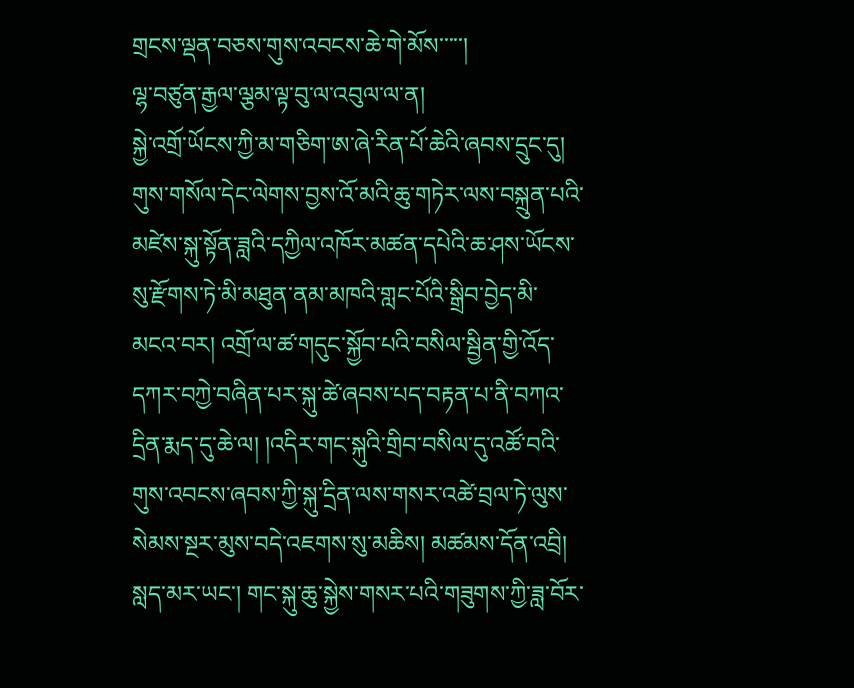གྲངས་ལྡན་བཅས་གུས་འབངས་ཆེ་གེ་མོས་་་་་།
ལྷ་བཙུན་རྒྱལ་ལྕམ་ལྟ་བུ་ལ་འབུལ་ལ་ན།
སྐྱེ་འགྲོ་ཡོངས་ཀྱི་མ་གཅིག་ཨ་ཞེ་རིན་པོ་ཆེའི་ཞབས་དྲུང་དུ། གུས་གསོལ་དེང་ལེགས་བྱས་འོ་མའི་ཆུ་གཏེར་ལས་བསྐྲུན་པའི་མཛེས་སྐུ་སྟོན་ཟླའི་དཀྱིལ་འཁོར་མཚན་དཔེའི་ཆ་ཤས་ཡོངས་སུ་རྫོགས་ཏེ་མི་མཐུན་ནམ་མཁའི་གླང་པོའི་སྒྲིབ་བྱེད་མི་མངའ་བར། འགྲོ་ལ་ཚ་གདུང་སྐྱོབ་པའི་བསིལ་སྦྱིན་གྱི་འོད་དཀར་བཀྱེ་བཞིན་པར་སྐུ་ཚེ་ཞབས་པད་བརྟན་པ་ནི་བཀའ་དྲིན་རྨད་དུ་ཆེ་ལ། །འདིར་གང་སྐུའི་གྲིབ་བསིལ་དུ་འཚོ་བའི་གུས་འབངས་ཞབས་ཀྱི་སྐུ་དྲིན་ལས་གསར་འཚེ་བྲལ་ཏེ་ལུས་སེམས་སྔར་མུས་བདེ་འཇགས་སུ་མཆིས། མཚམས་དོན་འབྲི། སླད་མར་ཡང་། གང་སྐུ་ཆུ་སྐྱེས་གསར་པའི་གཟུགས་ཀྱི་ཟླ་བོར་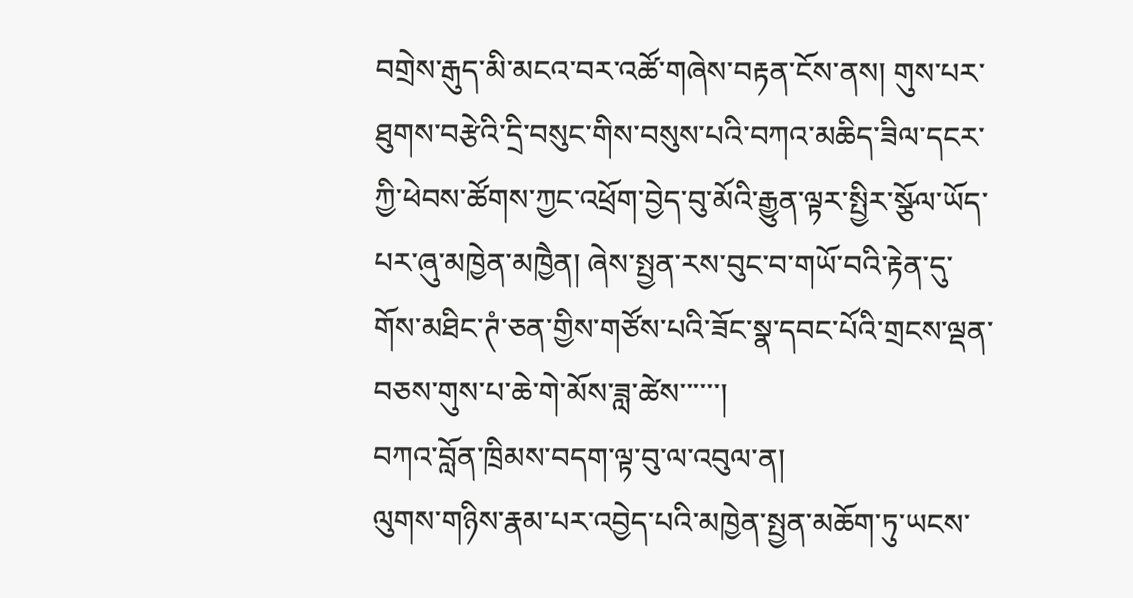བགྲེས་རྒུད་མི་མངའ་བར་འཚོ་གཞེས་བརྟན་ངོས་ནས། གུས་པར་ཐུགས་བརྩེའི་དྲི་བསུང་གིས་བསུས་པའི་བཀའ་མཆིད་ཟིལ་དངར་ཀྱི་ཕེབས་ཚོགས་ཀྱང་འཕྲོག་བྱེད་བུ་མོའི་རྒྱུན་ལྟར་སྤྱིར་སྩོལ་ཡོད་པར་ཞུ་མཁྱེན་མཁྱཻན། ཞེས་སྤྱན་རས་བུང་བ་གཡོ་བའི་རྟེན་དུ་གོས་མཐིང་ཊཾ་ཅན་གྱིས་གཙོས་པའི་ཟོང་སྣ་དབང་པོའི་གྲངས་ལྡན་བཅས་གུས་པ་ཆེ་གེ་མོས་ཟླ་ཚེས་་་་་་།
བཀའ་བློན་ཁྲིམས་བདག་ལྟ་བུ་ལ་འབུལ་ན།
ལུགས་གཉིས་རྣམ་པར་འབྱེད་པའི་མཁྱེན་སྤྱན་མཆོག་ཏུ་ཡངས་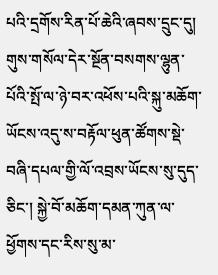པའི་དྲགོས་རིན་པོ་ཆེའི་ཞབས་དྲུང་དུ། གུས་གསོལ་དེར་སྔོན་བསགས་ལྷུན་པོའི་སྤོ་ལ་ཉེ་བར་འཕོས་པའི་སྐུ་མཆོག་ཡོངས་འདུ་ས་བརྟོལ་ཕུན་ཚོགས་སྡེ་བཞི་དཔལ་གྱི་ལོ་འབྲས་ཡོངས་སུ་དུད་ཅིང་། སྐྱེ་བོ་མཆོག་དམན་ཀུན་ལ་ཕྱོགས་དང་རིས་སུ་མ་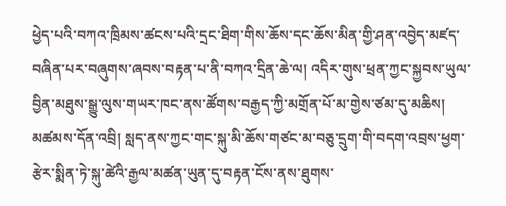ཕྱེད་པའི་བཀའ་ཁྲིམས་ཚངས་པའི་དྲང་ཐིག་གིས་ཆོས་དང་ཆོས་མིན་གྱི་ཤན་འབྱེད་མཛད་བཞིན་པར་བཞུགས་ཞབས་བརྟན་པ་ནི་བཀའ་དྲིན་ཆེ་ལ། འདིར་གུས་ཕྲན་ཀྱང་སྐྱབས་ཡུལ་བྱིན་མཐུས་སྒྱུ་ལུས་གཡར་ཁང་ནས་ཚོགས་བརྒྱད་ཀྱི་མགྲོན་པོ་མ་གྱེས་ཙམ་དུ་མཆིས། མཚམས་དོན་འབྲི། སླད་ནས་ཀྱང་གང་སྐུ་མི་ཆོས་གཙང་མ་བཅུ་དྲུག་གི་བདག་འབྲས་ཕྱག་རྩེར་སྨིན་ཏེ་སྐུ་ཚེའི་རྒྱལ་མཚན་ཡུན་དུ་བརྟན་ངོས་ནས་ཐུགས་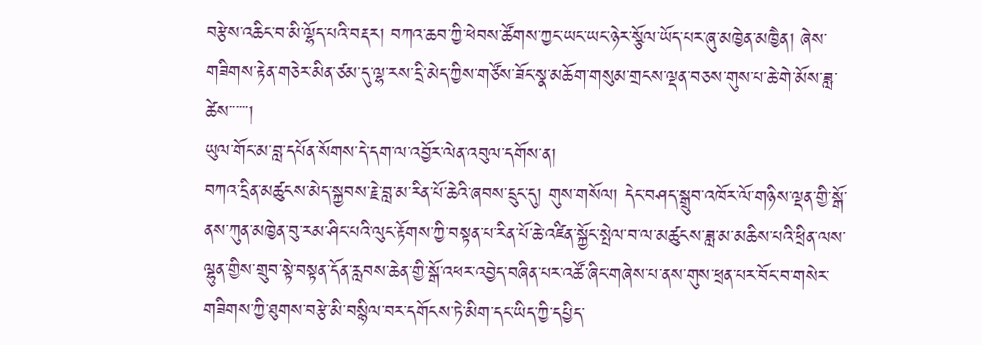བརྩེས་འཆིང་བ་མི་ལྷོད་པའི་བརྡར། བཀའ་ཆབ་ཀྱི་ཕེབས་ཚོགས་ཀྱང་ཡང་ཡང་ཉེར་སྩོལ་ཡོད་པར་ཞུ་མཁྱེན་མཁྱཻན། ཞེས་གཟིགས་རྟེན་གཅེར་མིན་ཙམ་དུ་ལྷ་རས་དྲི་མེད་ཀྱིས་གཙོས་ཟོང་སྣ་མཆོག་གསུམ་གྲངས་ལྡན་བཅས་གུས་པ་ཆེ་གེ་མོས་ཟླ་ཚེས་་་་་་།
ཡུལ་གོང་མ་བླ་དཔོན་སོགས་དེ་དག་ལ་འབྱོར་ལེན་འབུལ་དགོས་ན།
བཀའ་དྲིན་མཚུངས་མེད་སྐྱབས་རྗེ་བླ་མ་རིན་པོ་ཆེའི་ཞབས་དྲུང་དུ། གུས་གསོལ། དེང་བཤད་སྒྲུབ་འཁོར་ལོ་གཉིས་ལྡན་གྱི་སྒོ་ནས་ཀུན་མཁྱེན་བུ་རམ་ཤིང་པའི་ལུང་རྟོགས་ཀྱི་བསྟན་པ་རིན་པོ་ཆེ་འཛིན་སྐྱོང་སྤེལ་བ་ལ་མཚུངས་ཟླ་མ་མཆིས་པའི་ཕྲིན་ལས་ལྷུན་གྱིས་གྲུབ་སྟེ་བསྟན་དོན་རླབས་ཆེན་གྱི་སྒོ་འཕར་འབྱེད་བཞིན་པར་འཚོ་ཞིང་གཞེས་པ་ནས་གུས་ཕྲན་པར་བོང་བ་གསེར་གཟིགས་ཀྱི་ཐུགས་བརྩེ་མི་བསྙིལ་བར་དགོངས་ཏེ་མིག་དང་ཡིད་ཀྱི་དཔྱིད་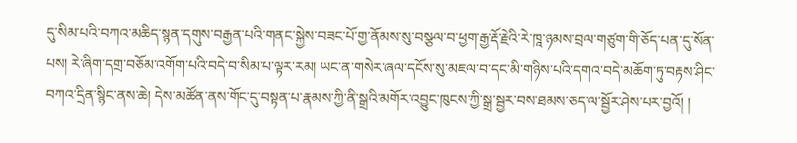དུ་སིམ་པའི་བཀའ་མཆིད་སྙན་དགུས་བརྒྱན་པའི་གནང་སྐྱེས་བཟང་པོ་གྱ་ནོམས་སུ་བསྩལ་བ་ཕྱག་རྒྱ་རྡོ་རྗེའི་རེ་ཁཱ་ཉམས་བྲལ་གཙུག་གི་ཅོད་པན་དུ་སོན་པས། རེ་ཞིག་དགྲ་བཅོམ་འགོག་པའི་བདེ་བ་སིམ་པ་ལྟར་རམ། ཡང་ན་གསེར་ཞལ་དངོས་སུ་མཇལ་བ་དང་མི་གཉིས་པའི་དགའ་བདེ་མཆོག་ཏུ་བརྟས་ཤིང་བཀའ་དྲིན་སྙིང་ནས་ཆེ། དེས་མཚོན་ནས་གོང་དུ་བསྟན་པ་རྣམས་ཀྱི་ནི་སྒྲའི་མགོར་འབྱུང་ཁུངས་ཀྱི་སྒྲ་སྦྱར་བས་ཐམས་ཅད་ལ་སྦྱོར་ཤེས་པར་བྱའོ། །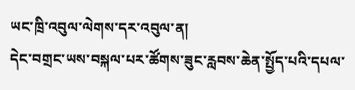ཡང་ཁྲི་འབུལ་ལེགས་དར་འབུལ་ན།
དེང་བགྲང་ཡས་བསྐལ་པར་ཚོགས་ཟུང་རླབས་ཆེན་སྤྱོད་པའི་དཔལ་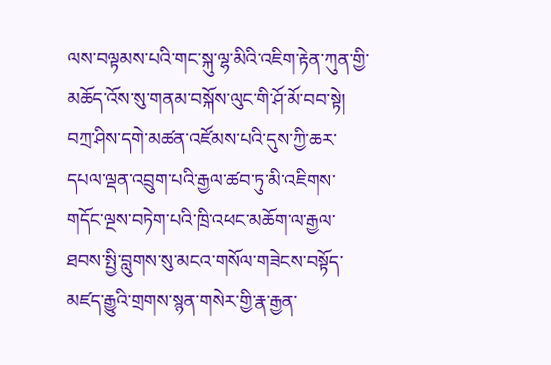ལས་བལྟམས་པའི་གང་སྐུ་ལྷ་མིའི་འཇིག་རྟེན་ཀུན་གྱི་མཆོད་འོས་སུ་གནམ་བསྐོས་ལུང་གི་ཤོ་མོ་བབ་སྟེ། བཀྲ་ཤིས་དགེ་མཚན་འཛོམས་པའི་དུས་ཀྱི་ཆར་དཔལ་ལྡན་འབྲུག་པའི་རྒྱལ་ཚབ་ཏུ་མི་འཇིགས་གདོང་ལྔས་བཏེག་པའི་ཁྲི་འཕང་མཆོག་ལ་རྒྱལ་ཐབས་སྤྱི་བླུགས་སུ་མངའ་གསོལ་གཟེངས་བསྟོད་མཛད་རྒྱུའི་གྲགས་སྙན་གསེར་གྱི་རྣ་རྒྱན་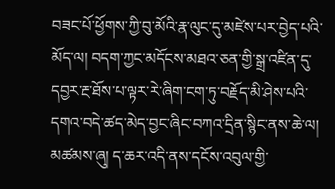བཟང་པོ་ཕྱོགས་ཀྱི་བུ་མོའི་རྣ་ལུང་དུ་མཛེས་པར་བྱེད་པའི་མོད་ལ། བདག་ཀྱང་མདོངས་མཐའ་ཅན་གྱི་སྒྲ་འཛིན་དུ་དབྱར་རྔ་ཐོས་པ་ལྟར་རེ་ཞིག་ངག་ཏུ་བརྗོད་མི་ཤེས་པའི་དགའ་བདེ་ཚད་མེད་བྱང་ཞིང་བཀའ་དྲིན་སྙིང་ནས་ཆེ་ལ། མཚམས་ཞུ། ད་ཆར་འདི་ནས་དངོས་འབུལ་གྱི་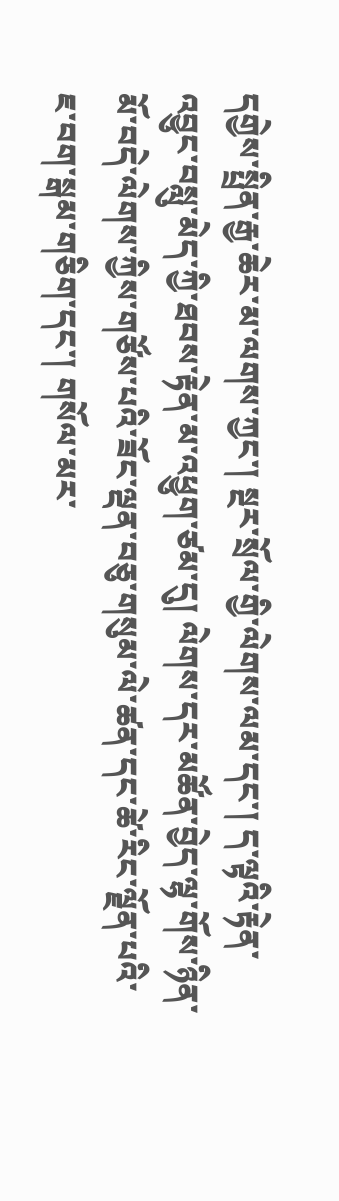དགྱེས་སྤྲིན་རྒྱ་ཆེར་མ་ལགས་ཀྱང་། སྔར་སྲོལ་གྱི་ལེགས་ལམ་དང་། ད་ལྟའི་རྟེན་འབྱུང་བསླུ་མེད་ཀྱི་ཐབས་རྟེན་མ་འཕྱུག་ཙམ་དུ། ལེགས་དར་མཚོན་བྱེད་ལྷ་གོས་ཉིན་མོ་བདེ་ལེགས་ཀྱིས་གཙོས་པའི་ཟོང་ལྡན་བཅུ་གསུམ་ལེ་ཚན་དང་ཚེ་རིང་ལྗོན་པའི་ཇ་བག་སྒམ་གཅིག་དང་། གསོལ་མར་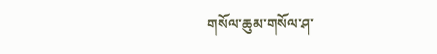གསོལ་ཆུམ་གསོལ་ཤ་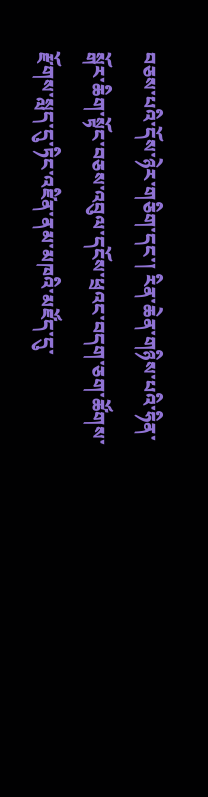བཅས་པའི་དོས་ཉེར་གཅིག་དང་། རིན་ཆེན་གཉིས་པའི་ཧིན་སྒོར་ཆིག་སྟོང་བཅས་འབུལ་དངོས་ཕྲའང་བདག་ཅག་ཚོགས་རྫོགས་སླད་དུ་ཏིང་འཛིན་ནམ་མཁའི་མཛོད་དུ་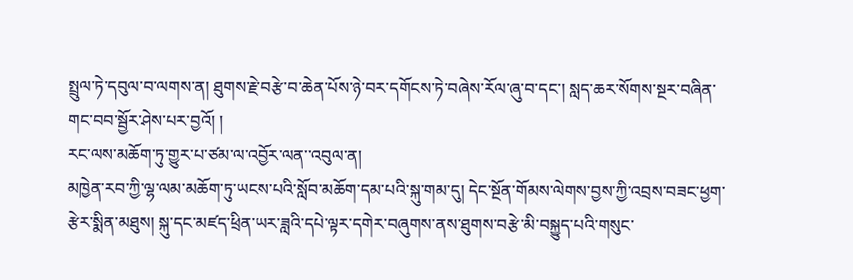སྤྲུལ་ཏེ་དབུལ་བ་ལགས་ན། ཐུགས་རྗེ་བརྩེ་བ་ཆེན་པོས་ཉེ་བར་དགོངས་ཏེ་བཞེས་རོལ་ཞུ་བ་དང་། སླད་ཆར་སོགས་སྔར་བཞིན་གང་བབ་སྦྱོར་ཤེས་པར་བྱའོ། །
རང་ལས་མཆོག་ཏུ་གྱུར་པ་ཙམ་ལ་འབྱོར་ལན་་འབུལ་ན།
མཁྱེན་རབ་ཀྱི་ལྷ་ལམ་མཆོག་ཏུ་ཡངས་པའི་སློབ་མཆོག་དམ་པའི་སྐུ་གམ་དུ། དེང་སྔོན་གོམས་ལེགས་བྱས་ཀྱི་འབྲས་བཟང་ཕྱག་རྩེར་སྨིན་མཐུས། སྐུ་དང་མཛད་ཕྲིན་ཡར་ཟླའི་དཔེ་ལྟར་དགེར་བཞུགས་ནས་ཐུགས་བརྩེ་མི་བསྐྱུད་པའི་གསུང་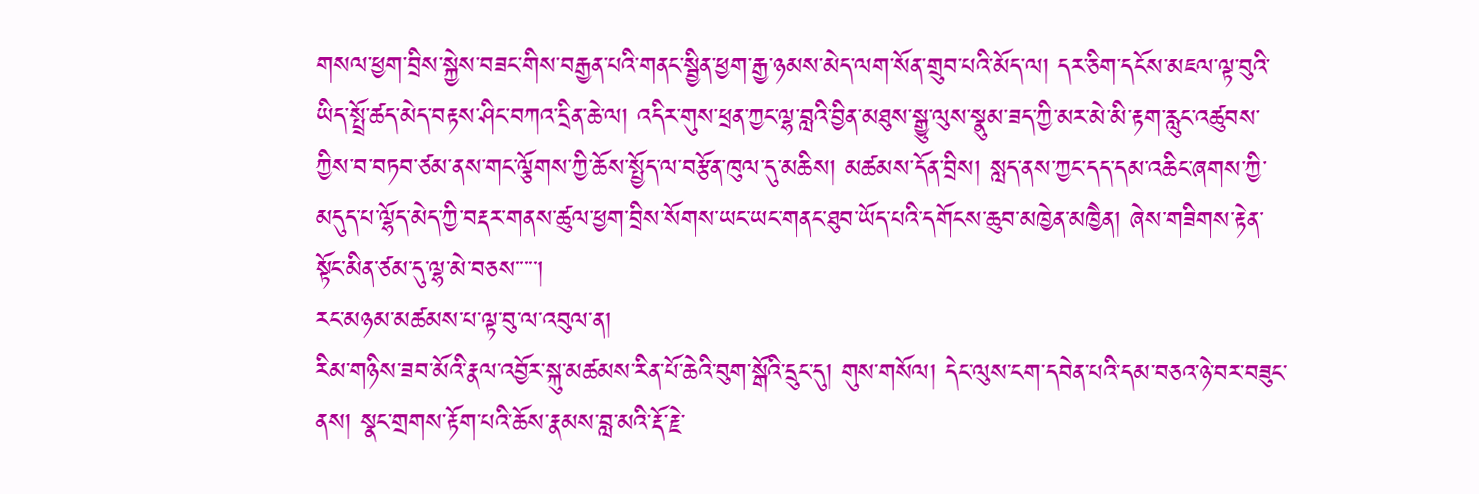གསལ་ཕྱག་བྲིས་སྐྱེས་བཟང་གིས་བརྒྱན་པའི་གནང་སྦྱིན་ཕྱག་རྒྱ་ཉམས་མེད་ལག་སོན་གྲུབ་པའི་མོད་ལ། དར་ཅིག་དངོས་མཇལ་ལྟ་བུའི་ཡིད་སྤྲོ་ཚད་མེད་བརྟས་ཤིང་བཀའ་དྲིན་ཆེ་ལ། འདིར་གུས་ཕྲན་ཀྱང་ལྷ་བླའི་བྱིན་མཐུས་སྒྱུ་ལུས་སྣུམ་ཟད་ཀྱི་མར་མེ་མི་རྟག་རླུང་འཚུབས་ཀྱིས་བ་བཏབ་ཙམ་ནས་གང་ལྕོགས་ཀྱི་ཆོས་སྤྱོད་ལ་བརྩོན་ཁུལ་དུ་མཆིས། མཚམས་དོན་བྲིས། སླད་ནས་ཀྱང་དད་དམ་འཆིང་ཞགས་ཀྱི་མདུད་པ་ལྷོད་མེད་ཀྱི་བརྡར་གནས་ཚུལ་ཕྱག་བྲིས་སོགས་ཡང་ཡང་གནང་ཐུབ་ཡོད་པའི་དགོངས་ཆུབ་མཁྱེན་མཁྱཻན། ཞེས་གཟིགས་རྟེན་སྟོང་མིན་ཙམ་དུ་ལྷ་མེ་བཅས་་་་་།
རང་མཉམ་མཚམས་པ་ལྟ་བུ་ལ་འབུལ་ན།
རིམ་གཉིས་ཟབ་མོའི་རྣལ་འབྱོར་སྐུ་མཚམས་རིན་པོ་ཆེའི་བུག་སྒོའི་དྲུང་དུ། གུས་གསོལ། དེང་ལུས་ངག་དབེན་པའི་དམ་བཅའ་ཉེ་བར་བཟུང་ནས། སྣང་གྲགས་རྟོག་པའི་ཆོས་རྣམས་བླ་མའི་རྡོ་རྗེ་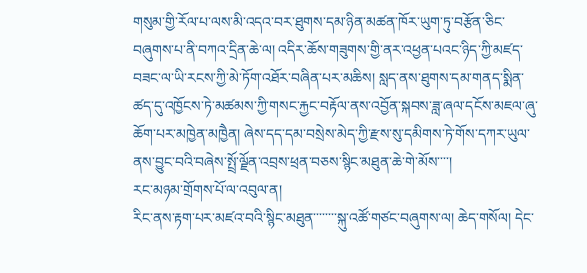གསུམ་གྱི་རོལ་པ་ལས་མི་འདའ་བར་ཐུགས་དམ་ཉིན་མཚན་ཁོར་ཡུག་ཏུ་བརྩོན་ཅིང་བཞུགས་པ་ནི་བཀའ་དྲིན་ཆེ་ལ། འདིར་ཆོས་གཟུགས་གྱི་ནར་འཕྱན་པའང་ཉིད་ཀྱི་མཛད་བཟང་ལ་ཡི་རངས་ཀྱི་མེ་ཏོག་འཐོར་བཞིན་པར་མཆིས། སླད་ནས་ཐུགས་དམ་གནད་སྨིན་ཚད་དུ་འཁྱོངས་ཏེ་མཚམས་ཀྱི་གསང་རྐྱང་བརྟོལ་ནས་འབྱོན་སྐབས་ཟླ་ཞལ་དངོས་མཇལ་ཞུ་ཆོག་པར་མཁྱེན་མཁྱཻན། ཞེས་དད་དམ་བསྲེས་མེད་ཀྱི་རྫས་སུ་དམིགས་ཏེ་གོས་དཀར་ཡུལ་ནས་བྱུང་བའི་བཞེས་སྤྲོ་ལྗོན་འབྲས་ཕྲན་བཅས་སྙིང་མཐུན་ཆེ་གེ་མོས་་་་།
རང་མཉམ་གྲོགས་པོ་ལ་འབུལ་ན།
རིང་ནས་རྟག་པར་མཛའ་བའི་སྙིང་མཐུན་་་་་་་་སྐུ་འཚོ་གཙང་བཞུགས་ལ། ཆེད་གསོལ། དེང་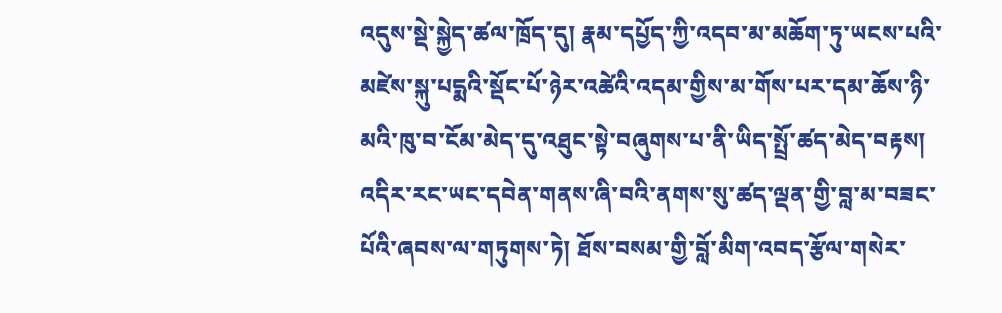འདུས་སྡེ་སྐྱེད་ཚལ་ཁྲོད་དུ། རྣམ་དཔྱོད་ཀྱི་འདབ་མ་མཆོག་ཏུ་ཡངས་པའི་མཛེས་སྐུ་པདྨའི་སྡོང་པོ་ཉེར་འཚེའི་འདམ་གྱིས་མ་གོས་པར་དམ་ཆོས་ཉི་མའི་ཁུ་བ་ངོམ་མེད་དུ་འཐུང་སྟེ་བཞུགས་པ་ནི་ཡིད་སྤྲོ་ཚད་མེད་བརྟས། འདིར་རང་ཡང་དབེན་གནས་ཞི་བའི་ནགས་སུ་ཚད་ལྡན་གྱི་བླ་མ་བཟང་པོའི་ཞབས་ལ་གཏུགས་ཏེ། ཐོས་བསམ་གྱི་བློ་མིག་འབད་རྩོལ་གསེར་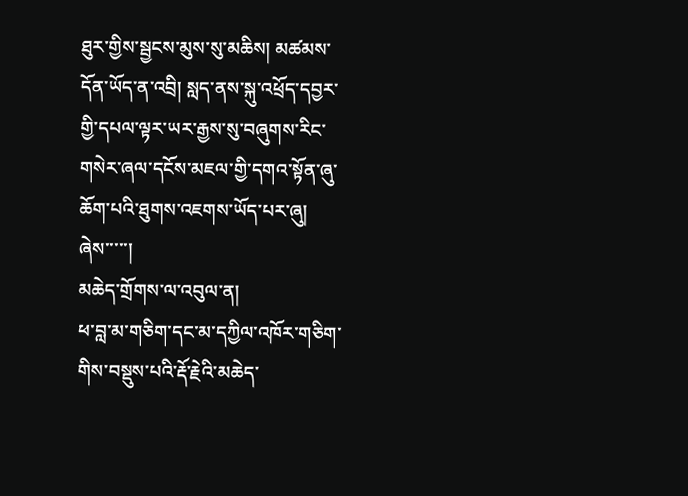ཐུར་གྱིས་སྦྱངས་མུས་སུ་མཆིས། མཚམས་དོན་ཡོད་ན་འབྲི། སླད་ནས་སྐུ་འཕྲོད་དབྱར་གྱི་དཔལ་ལྟར་ཡར་རྒྱས་སུ་བཞུགས་རིང་གསེར་ཞལ་དངོས་མཇལ་གྱི་དགའ་སྟོན་ཞུ་ཆོག་པའི་ཐུགས་འཇགས་ཡོད་པར་ཞུ། ཞེས་་་་་།
མཆེད་གྲོགས་ལ་འབུལ་ན།
ཕ་བླ་མ་གཅིག་དང་མ་དཀྱིལ་འཁོར་གཅིག་གིས་བསྡུས་པའི་རྡོ་རྗེའི་མཆེད་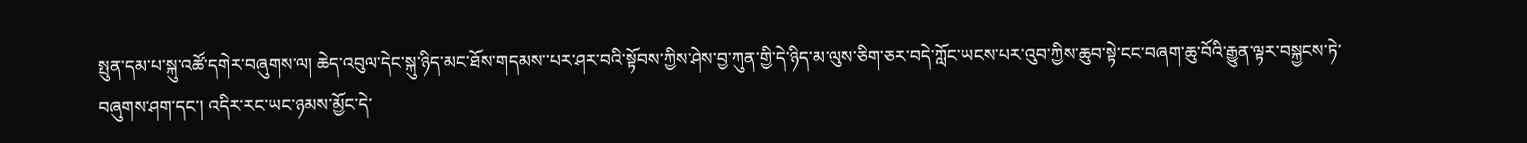སྤུན་དམ་པ་སྐུ་འཚོ་དགེར་བཞུགས་ལ། ཆེད་འབུལ་དེང་སྐུ་ཉིད་མང་ཐོས་གདམས་་པར་ཤར་བའི་སྟོབས་ཀྱིས་ཤེས་བྱ་ཀུན་གྱི་དེ་ཉིད་མ་ལུས་ཅིག་ཅར་བདེ་ཀློང་ཡངས་པར་འུབ་ཀྱིས་ཆུབ་སྟེ་ངང་བཞག་ཆུ་བོའི་རྒྱུན་ལྟར་བསྐྱངས་ཏེ་བཞུགས་ཤག་དང་། འདིར་རང་ཡང་ཉམས་མྱོང་དེ་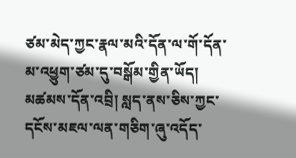ཙམ་མེད་ཀྱང་རྣལ་མའི་དོན་ལ་གོ་དོན་མ་འཕྱུག་ཙམ་དུ་བསྒོམ་གྱིན་ཡོད། མཚམས་དོན་འབྲི། སླད་ནས་ཅིས་ཀྱང་དངོས་མཇལ་ལན་གཅིག་ཞུ་འདོད་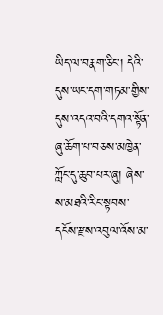ཡིད་ལ་བརྣག་ཅིང་། དེའི་དུས་ཡང་དག་གཏམ་གྱིས་དུས་འདའ་བའི་དགའ་སྟོན་ཞུ་ཆོག་པ་བཅས་མཁྱེན་ཀློང་དུ་ཆུབ་པར་ཞུ། ཞེས་ས་མཐའི་རིང་སྟབས་དངོས་རྫས་འབུལ་འོས་མ་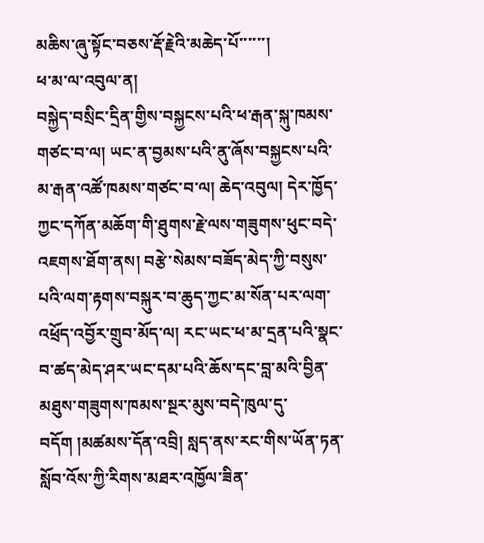མཆིས་ཞུ་སྟོང་བཅས་རྡོ་རྗེའི་མཆེད་པོ་་་་་་།
ཕ་མ་ལ་འབུལ་ན།
བསྐྱེད་བསྲིང་དྲིན་གྱིས་བསྐྱངས་པའི་ཕ་རྒན་སྐུ་ཁམས་གཙང་བ་ལ། ཡང་ན་བྱམས་པའི་ནུ་ཞོས་བསྐྱངས་པའི་མ་རྒན་འཚོ་ཁམས་གཙང་བ་ལ། ཆེད་འབུལ། དེར་ཁྱོད་ཀྱང་དཀོན་མཆོག་གི་ཐུགས་རྗེ་ལས་གཟུགས་ཕུང་བདེ་འཇགས་ཐོག་ནས། བརྩེ་སེམས་བཟོད་མེད་ཀྱི་བསུས་པའི་ལག་རྟགས་བསྐུར་བ་ཆུད་ཀྱང་མ་སོན་པར་ལག་འཕྲོད་འབྱོར་གྲུབ་མོད་ལ། རང་ཡང་ཕ་མ་དྲན་པའི་སྣང་བ་ཚད་མེད་ཤར་ཡང་དམ་པའི་ཆོས་དང་བླ་མའི་བྱིན་མཐུས་གཟུགས་ཁམས་སྔར་མུས་བདེ་ཁུལ་དུ་བདོག །མཚམས་དོན་འབྲི། སླད་ནས་རང་གིས་ཡོན་ཏན་སློབ་འོས་ཀྱི་རིགས་མཐར་འཁྱོལ་ཟིན་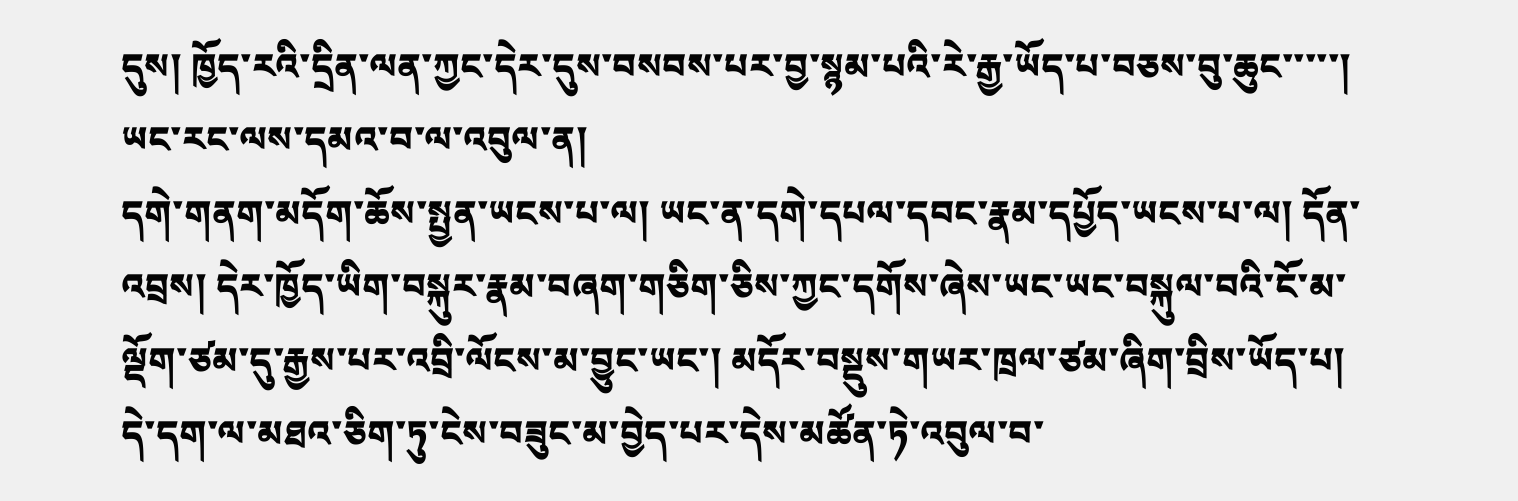དུས། ཁྱོད་རའི་དྲིན་ལན་ཀྱང་དེར་དུས་བསབས་པར་བྱ་སྙམ་པའི་རེ་རྒྱ་ཡོད་པ་བཅས་བུ་ཆུང་་་་་།
ཡང་རང་ལས་དམའ་བ་ལ་འབུལ་ན།
དགེ་གནག་མདོག་ཆོས་སྤྱན་ཡངས་པ་ལ། ཡང་ན་དགེ་དཔལ་དབང་རྣམ་དཔྱོད་ཡངས་པ་ལ། དོན་འབྲས། དེར་ཁྱོད་ཡིག་བསྐུར་རྣམ་བཞག་གཅིག་ཅིས་ཀྱང་དགོས་ཞེས་ཡང་ཡང་བསྐུལ་བའི་ངོ་མ་ལྡོག་ཙམ་དུ་རྒྱས་པར་འབྲི་ལོངས་མ་བྱུང་ཡང་། མདོར་བསྡུས་གཡར་ཁྲལ་ཙམ་ཞིག་བྲིས་ཡོད་པ། དེ་དག་ལ་མཐའ་ཅིག་ཏུ་ངེས་བཟུང་མ་བྱེད་པར་དེས་མཚོན་ཏེ་འབུལ་བ་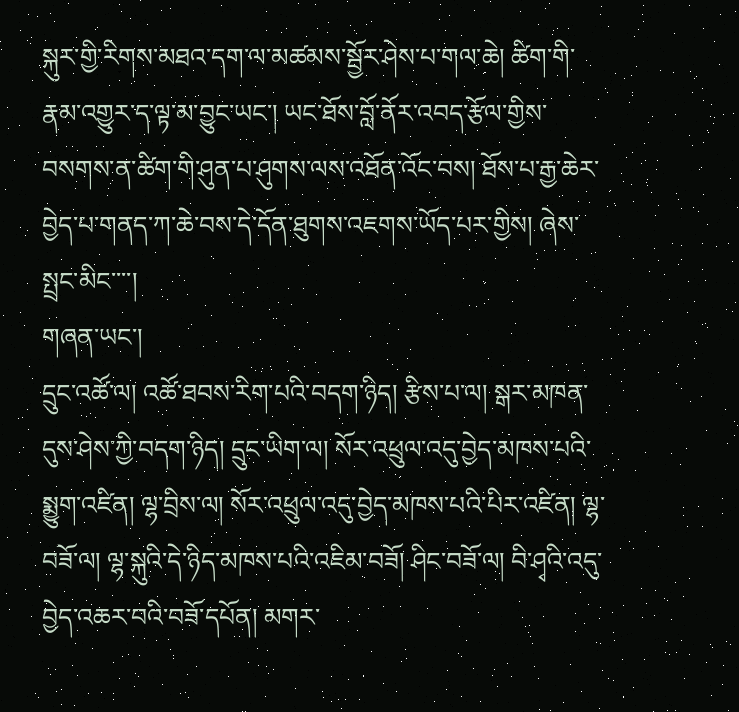སྐུར་གྱི་རིགས་མཐའ་དག་ལ་མཚམས་སྦྱོར་ཤེས་པ་གལ་ཆེ། ཚིག་གི་རྣམ་འགྱུར་ད་ལྟ་མ་བྱུང་ཡང་། ཡང་ཐོས་བློ་ནོར་འབད་རྩོལ་གྱིས་བསགས་ན་ཚིག་གི་ཤུན་པ་ཤུགས་ལས་འཐོན་འོང་བས། ཐོས་པ་རྒྱ་ཆེར་བྱེད་པ་གནད་ཀ་ཆེ་བས་དེ་དོན་ཐུགས་འཇགས་ཡོད་པར་གྱིས། ཞེས་སྤྲང་མིང་་་་།
གཞན་ཡང་།
དྲུང་འཚོ་ལ། འཚོ་ཐབས་རིག་པའི་བདག་ཉིད། རྩིས་པ་ལ། སྒར་མཁན་དུས་ཤེས་ཀྱི་བདག་ཉིད། དྲུང་ཡིག་ལ། སོར་འཕྲུལ་འདུ་བྱེད་མཁས་པའི་སྨྱུག་འཛིན། ལྷ་བྲིས་ལ། སོར་འཕྲུལ་འདུ་བྱེད་མཁས་པའི་པིར་འཛིན། ལྷ་བཟོ་ལ། ལྷ་སྐུའི་དེ་ཉིད་མཁས་པའི་འཇིམ་བཟོ། ཤིང་བཟོ་ལ། བི་ཤྭའི་འདུ་བྱེད་འཆར་བའི་བཟོ་དཔོན། མགར་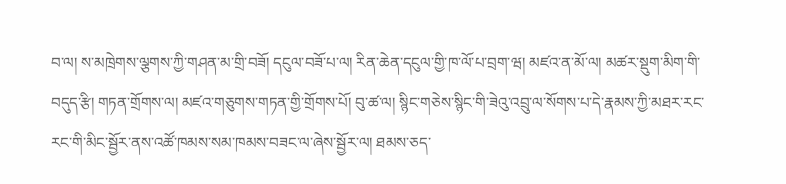བ་ལ། ས་མཁྲེགས་ལྕགས་ཀྱི་གཤན་མ་གྲི་བཟོ། དངུལ་བཟོ་པ་ལ། རིན་ཆེན་དངུལ་གྱི་ཁ་ལོ་པ་བྲག་ཝ། མཛའ་ན་མོ་ལ། མཚར་སྡུག་མིག་གི་བདུད་རྩི། གཏན་གྲོགས་ལ། མཛའ་གཅུགས་གཏན་གྱི་གྲོགས་པོ། བུ་ཚ་ལ། སྙིང་གཅེས་སྙིང་གི་ཟེའུ་འབྲུ་ལ་སོགས་པ་དེ་རྣམས་ཀྱི་མཐར་རང་རང་གི་མིང་སྦྱོར་ནས་འཚོ་ཁམས་སམ་ཁམས་བཟང་ལ་ཞེས་སྦྱོར་ལ། ཐམས་ཅད་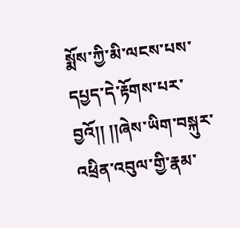སྨོས་ཀྱི་མི་ལངས་པས་དཔྱད་དེ་རྟོགས་པར་བྱའོ།། །།ཞེས་ཡིག་བསྐུར་འཕྲིན་འབུལ་གྱི་རྣམ་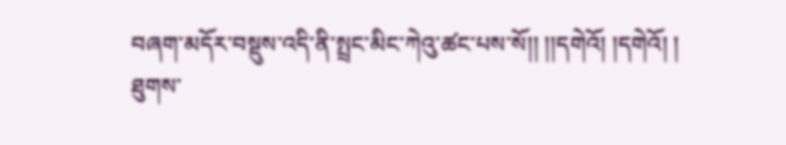བཞག་མདོར་བསྡུས་འདི་ནི་སྤྲང་མིང་ཀེའུ་ཚང་པས་སོ།། །།དགེའོ། །དགེའོ། །
ཐུགས་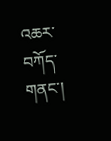འཆར་བཀོད་གནང་།